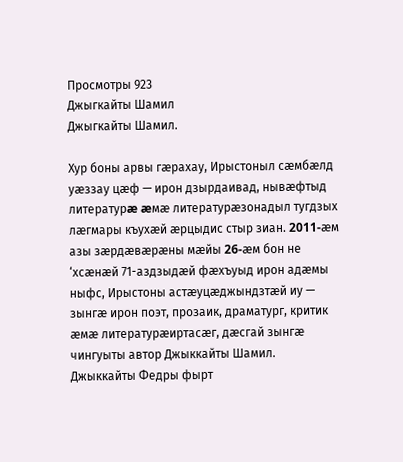Просмотры 923
Джыгкайты Шамил
Джыгкайты Шамил.

Хур боны арвы гæрахау, Ирыстоныл сæмбæлд уæззау цæф — ирон дзырдаивад, нывæфтыд литературæ æмæ литературæзонадыл тугдзых лæгмары къухæй æрцыдис стыр зиан. 2011-æм азы зæрдæвæрæны мæйы 26-æм бон не ‘хсæнæй 71-аздзыдæй фæхъуыд ирон адæмы ныфс, Ирыстоны астæуцæджындзтæй иу — зынгæ ирон поэт, прозаик, драматург, критик æмæ литературæиртасæг, дæсгай зынгæ чингуыты автор Джыккайты Шамил.
Джыккайты Федры фырт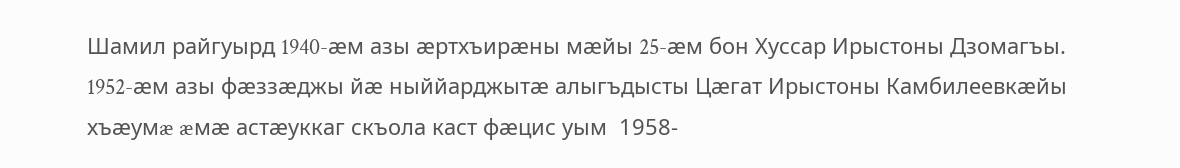Шамил райгуырд 1940-æм азы æртхъирæны мæйы 25-æм бон Хуссар Ирыстоны Дзомагъы. 1952-æм азы фæззæджы йæ ныййарджытæ алыгъдысты Цæгат Ирыстоны Камбилеевкæйы хъæумæ æмæ астæуккаг скъола каст фæцис уым  1958-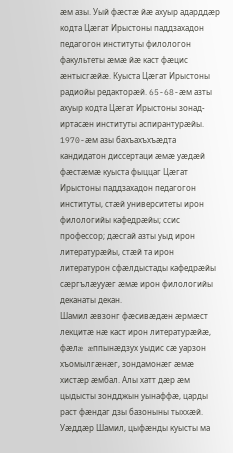æм азы. Уый фæстæ йæ ахуыр адарддæр кодта Цæгат Ирыстоны паддзахадон педагогон институты филологон факультеты æмæ йæ каст фæцис æнтысгæйæ. Куыста Цæгат Ирыстоны радиойы редакторæй. 65-68-æм азты ахуыр кодта Цæгат Ирыстоны зонад-иртасæн институты аспирантурæйы. 1970-æм азы бахъахъхъæдта кандидатон диссертаци æмæ уæдæй фæстæмæ куыста фыццаг Цæгат Ирыстоны паддзахадон педагогон институты, стæй университеты ирон филологийы кафедрæйы; ссис профессор; дæсгай азты уыд ирон литературæйы, стæй та ирон литературон сфæлдыстады кафедрæйы сæргълæууæг æмæ ирон филологийы деканаты декан.
Шамил æвзонг фæсивæдæн æрмæст лекцитæ нæ каст ирон литературæйæ, фæлæ æппынæдзух уыдис сæ уарзон хъомылгæнæг, зондамонæг æмæ хистæр æмбал. Алы хатт дæр æм цыдысты зондджын уынаффæ, царды раст фæндаг дзы базоныны тыххæй.
Уæддæр Шамил, цыфæнды куысты ма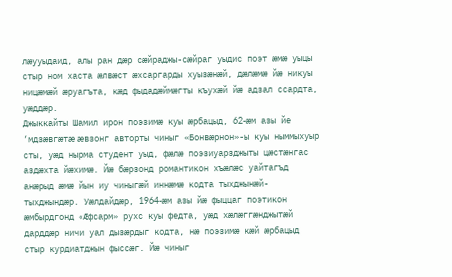лæууыдаид, алы ран дæр сæйраджы-сæйраг уыдис поэт æмæ уыцы стыр ном хаста æлвæст æхсаргарды хуызæнæй, дæлæмæ йæ никуы ницæмæй æруагъта, кæд фыдадæймæгты къухæй йæ адзал ссардта, уæддæр.
Джыккайты Шамил ирон поэзимæ куы æрбацыд, 62-æм азы йе ‘мдзæвгæтæ æвзонг авторты чиныг «Бонвæрнон»-ы куы ныммыхуыр сты, уæд нырма студент уыд, фæлæ поэзиуарзджыты цæстæнгас аздæхта йæхимæ. Йæ бæрзонд романтикон хъæлæс уайтагъд анæрыд æмæ йын иу чиныгæй иннæмæ кодта тыхджынæй-тыхджындæр. Уæлдайдæр, 1964-æм азы йæ фыццаг поэтикон æмбырдгонд «Æфсарм» рухс куы федта, уæд хæлæггæнджытæй дарддæр ничи уал дызæрдыг кодта, нæ поэзимæ кæй æрбацыд стыр курдиатджын фыссæг. Йæ чиныг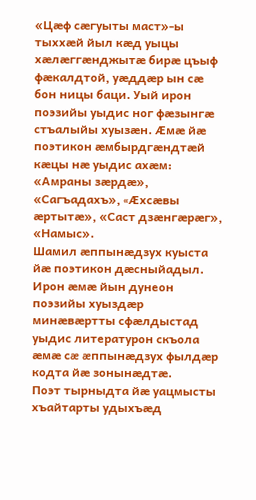«Цæф сæгуыты маст»-ы тыххæй йыл кæд уыцы хæлæггæнджытæ бирæ цъыф фæкалдтой, уæддæр ын сæ бон ницы баци. Уый ирон поэзийы уыдис ног фæзынгæ стъалыйы хуызæн. Æмæ йæ поэтикон æмбырдгæндтæй кæцы нæ уыдис ахæм: «Амраны зæрдæ», «Сагъадахъ», «Æхсæвы æртытæ», «Саст дзæнгæрæг», «Намыс».
Шамил æппынæдзух куыста йæ поэтикон дæсныйадыл. Ирон æмæ йын дунеон поэзийы хуыздæр минæвæртты сфæлдыстад уыдис литературон скъола æмæ сæ æппынæдзух фылдæр кодта йæ зонынæдтæ.
Поэт тырныдта йæ уацмысты хъайтарты удыхъæд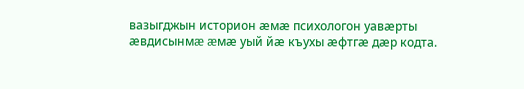вазыгджын историон æмæ психологон уавæрты æвдисынмæ æмæ уый йæ къухы æфтгæ дæр кодта.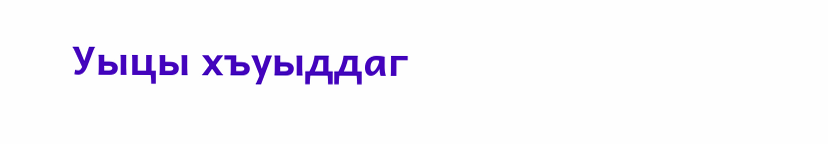Уыцы хъуыддаг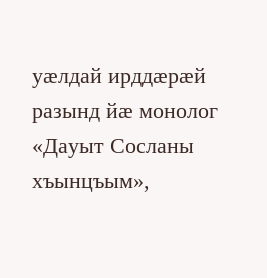уæлдай ирддæрæй разынд йæ монолог «Дауыт Сосланы хъынцъым»,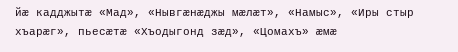йæ кадджытæ «Мад», «Нывгæнæджы мæлæт», «Намыс», «Иры стыр хъарæг», пьесæтæ «Хъодыгонд зæд», «Цомахъ» æмæ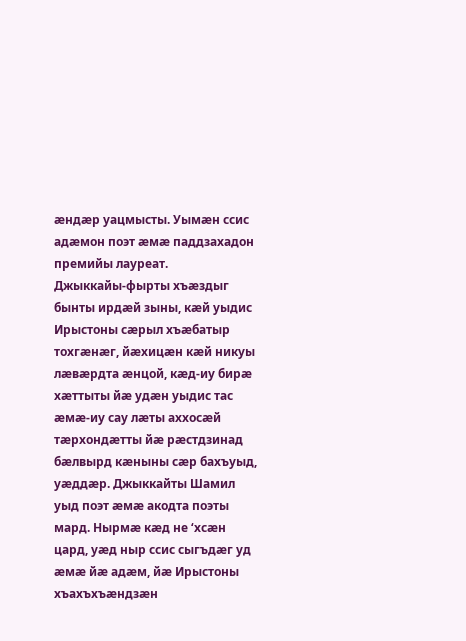æндæр уацмысты. Уымæн ссис адæмон поэт æмæ паддзахадон премийы лауреат.
Джыккайы-фырты хъæздыг бынты ирдæй зыны, кæй уыдис Ирыстоны сæрыл хъæбатыр тохгæнæг, йæхицæн кæй никуы лæвæрдта æнцой, кæд-иу бирæ хæттыты йæ удæн уыдис тас æмæ-иу сау лæты аххосæй тæрхондæтты йæ рæстдзинад бæлвырд кæныны сæр бахъуыд, уæддæр. Джыккайты Шамил уыд поэт æмæ акодта поэты мард. Нырмæ кæд не ‘хсæн цард, уæд ныр ссис сыгъдæг уд æмæ йæ адæм, йæ Ирыстоны хъахъхъæндзæн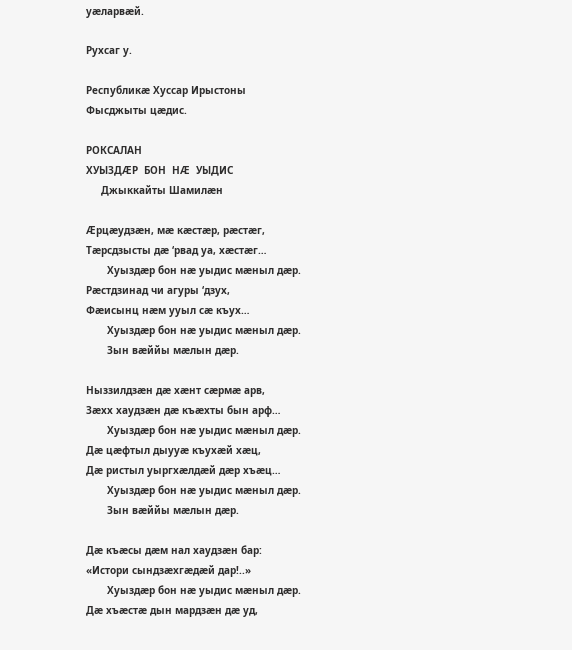уæларвæй.

Рухсаг у.

Республикæ Хуссар Ирыстоны
Фысджыты цæдис.

РОКСАЛАН
ХУЫЗДÆР  БОН  НÆ  УЫДИС
     Джыккайты Шамилæн

Æрцæудзæн, мæ кæстæр, рæстæг,
Тæрсдзысты дæ ‘рвад уа, хæстæг…
       Хуыздæр бон нæ уыдис мæныл дæр.
Рæстдзинад чи агуры ‘дзух,
Фæисынц нæм ууыл сæ къух…
       Хуыздæр бон нæ уыдис мæныл дæр.
       Зын вæййы мæлын дæр.

Ныззилдзæн дæ хæнт сæрмæ арв,
Зæхх хаудзæн дæ къæхты бын арф…
       Хуыздæр бон нæ уыдис мæныл дæр.
Дæ цæфтыл дыууæ къухæй хæц,
Дæ ристыл уыргхæлдæй дæр хъæц…
       Хуыздæр бон нæ уыдис мæныл дæр.
       Зын вæййы мæлын дæр.

Дæ къæсы дæм нал хаудзæн бар:
«Истори сындзæхгæдæй дар!..»
       Хуыздæр бон нæ уыдис мæныл дæр.
Дæ хъæстæ дын мардзæн дæ уд,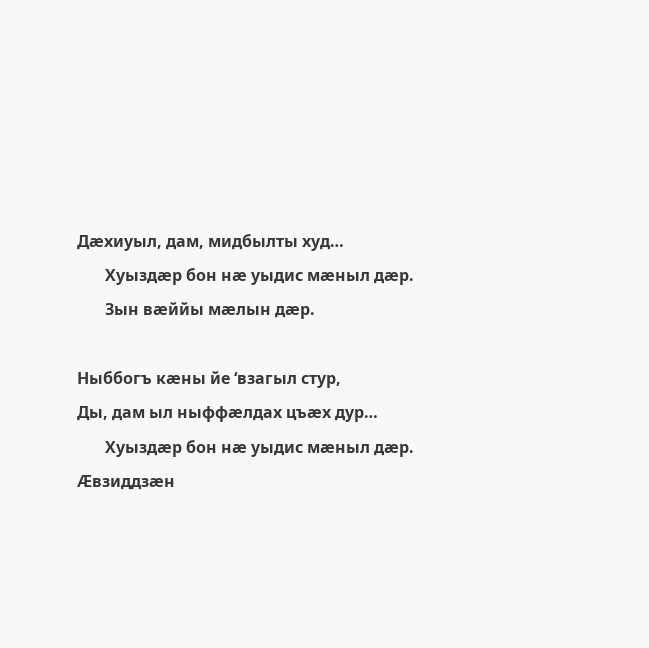Дæхиуыл, дам, мидбылты худ…
       Хуыздæр бон нæ уыдис мæныл дæр.
       Зын вæййы мæлын дæр.

Ныббогъ кæны йе ‘взагыл стур,
Ды, дам ыл ныффæлдах цъæх дур…
       Хуыздæр бон нæ уыдис мæныл дæр.
Æвзиддзæн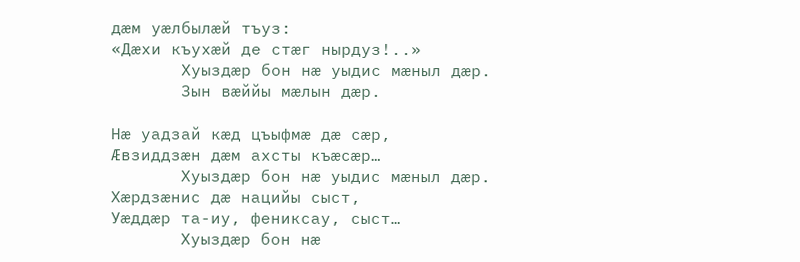дæм уæлбылæй тъуз:
«Дæхи къухæй де стæг нырдуз!..»
       Хуыздæр бон нæ уыдис мæныл дæр.
       Зын вæййы мæлын дæр.

Нæ уадзай кæд цъыфмæ дæ сæр,
Æвзиддзæн дæм ахсты къæсæр…
       Хуыздæр бон нæ уыдис мæныл дæр.
Хæрдзæнис дæ нацийы сыст,
Уæддæр та-иу, фениксау, сыст…
       Хуыздæр бон нæ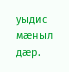уыдис мæныл дæр.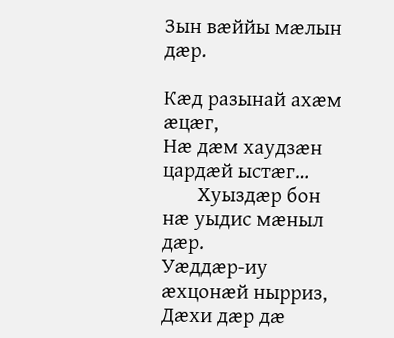Зын вæййы мæлын дæр.

Кæд разынай ахæм æцæг,
Нæ дæм хаудзæн цардæй ыстæг…
       Хуыздæр бон нæ уыдис мæныл дæр.
Уæддæр-иу æхцонæй нырриз,
Дæхи дæр дæ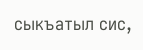сыкъатыл сис,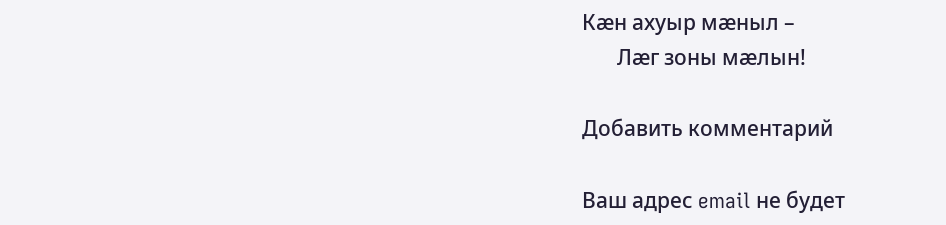Кæн ахуыр мæныл –
       Лæг зоны мæлын!

Добавить комментарий

Ваш адрес email не будет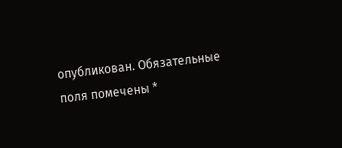опубликован. Обязательные поля помечены *